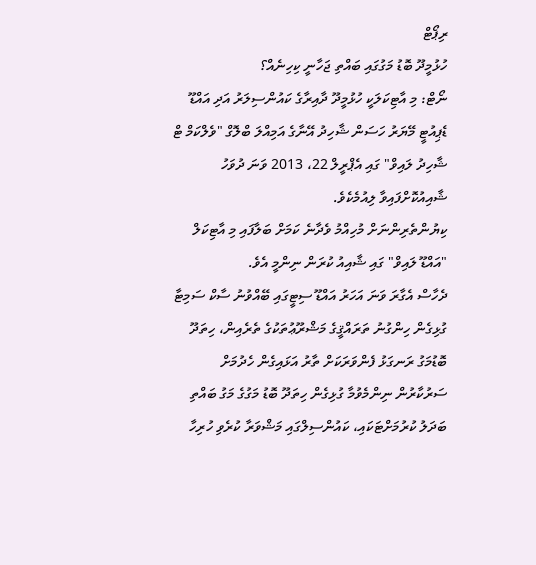ރިޕޯޓް
ހުޅުމީދޫ ބޮޑު މަގުގައި ބައްތި ޖަހާނީ ކިހިނެއް؟
ނޯޓް: މި އާޓިކަލަކީ ހުޅުމީދޫ ދާއިރާގެ ކައުންސިލަރު އަދި އައްޑޫ ޑެޕިއުޓީ މޭޔަރު ހަސަން ޝާހިދު އޭނާގެ އަމިއްލަ ބްލޮގް "ވެލްކަމް ޓް ޝާހިދު ލައިވް" ގައި އެޕްރީލް 22، 2013 ވަނަ ދުވަހު ޝާއިއުކޮށްފައިވާ ލިއުމެކެވެ.
ކިޔުންތެރިންނަށް މުހިއްމު ވެދާނެ ކަމަށް ބަލާފައި މި އާޓިކަލް "އައްޑޫ ލައިވް" ގައި ޝާއިއު ކުރަން ނިންމީ އެވެ.
ދެހާސް އެގާރަ ވަނަ އަހަރު އައްޑޫ ސިޓީގައި ބޭއްވުނު ސާކް ސަމިޓާ ގުޅިގެން ހިންގުނު ތަރައްޤީގެ މަޝްރޫޢުތަކުގެ ތެރެއިން، ހިތަދޫ ބޮޑުމަގު ރަނގަޅު ފެންވަރަކަށް ތާރު އަޅައިގެން ހެދުމަށް ސަރުކާރުން ނިންމެވުމާ ގުޅިގެން ހިތަދޫ ބޮޑު މަގުގެ މަގު ބައްތި ބަދަލު ކުރުމަށްޓަކައި، ކައުންސިލްގައި މަޝްވަރާ ކުރެވި ހުރިހާ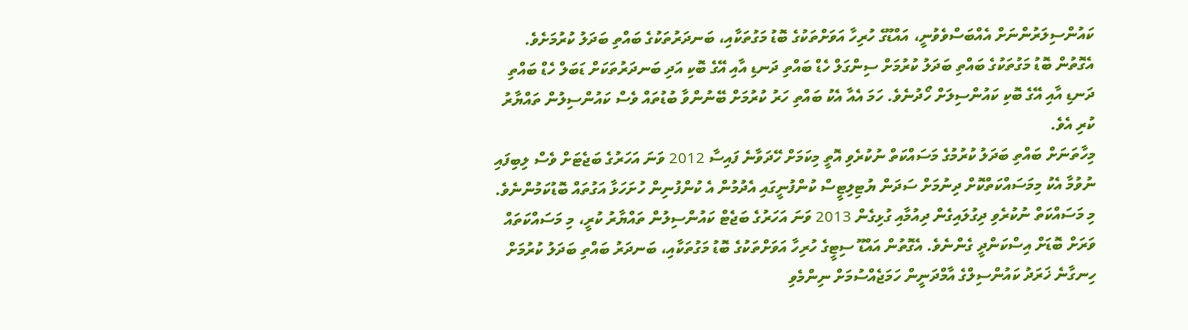ކައުންސިލަރުންނަށް އެއްބަސްވެވުނީ، އައްޑޫގެ ހުރިހާ އަވަށްތަކުގެ ބޮޑު މަގުތަކާއި، ބަނދަރުތަކުގެ ބައްތި ބަދަލު ކުރުމަށެވެ.
އެގޮތުން ބޮޑު މަގުތަކުގެ ބައްތި ބަދަލު ކުރުމަށް ސިންގަލް ހެޑް ބައްތި ދަނޑި އާއި އޭގެ ބޮކި އަދި ބަނދަރުތަކަށް ޑަބަލް ހެޑް ބައްތި ދަނޑި އާއި އޭގެ ބޮކި ކައުންސިލަށް ހޯދުނެވެ. ހަމަ އެއާ އެކު ބައްތި ހަރު ކުރުމަށް ބޭނުންވާ ބުޑުތައް ވެސް ކައުންސިލުން ތައްޔާރު ކުރި އެވެ.
މިހާތަނަށް ބައްތި ބަދަލު ކުރުމުގެ މަސައްކަތް ނުކުރެވި އޮތީ މިކަމަށް ހޭދަވާނެ ފައިސާ 2012 ވަނަ އަހަރުގެ ބަޖެޓަށް ވެސް ލިބިފައި ނުވުމާ އެކު މިމަސައްކަތްކޮށް ދިނުމަށް ސަދަން ޔުޓިލިޓީސް ކުންފުނީގައި އެދުމުން އެ ކުންފުނިން ހުށަހަޅާ އަގުތައް ބޮޑުކަމުންނެވެ.
މި މަސައްކަތް ނުކުރެވި ދިގުލައިގެން ދިއުމާއި ގުޅިގެން 2013 ވަނަ އަހަރުގެ ބަޖެޓް ކައުންސިލުން ތައްޔާރު ކުރީ، މި މަސައްކަތައް ވަރަށް ބޮޑަށް އިސްކަންދީ ގެންނެވެ. އެގޮތުން އައްޑޫ ސިޓީގެ ހުރިހާ އަވަށްތަކުގެ ބޮޑު މަގުތަކާއި، ބަނދަރު ބައްތި ބަދަލު ކުރުމަށް ހިނގާނެ ޚަރަދު ކައުންސިލްގެ އާމްދަނީން ހަމަޖެއްސުމަށް ނިންމެވި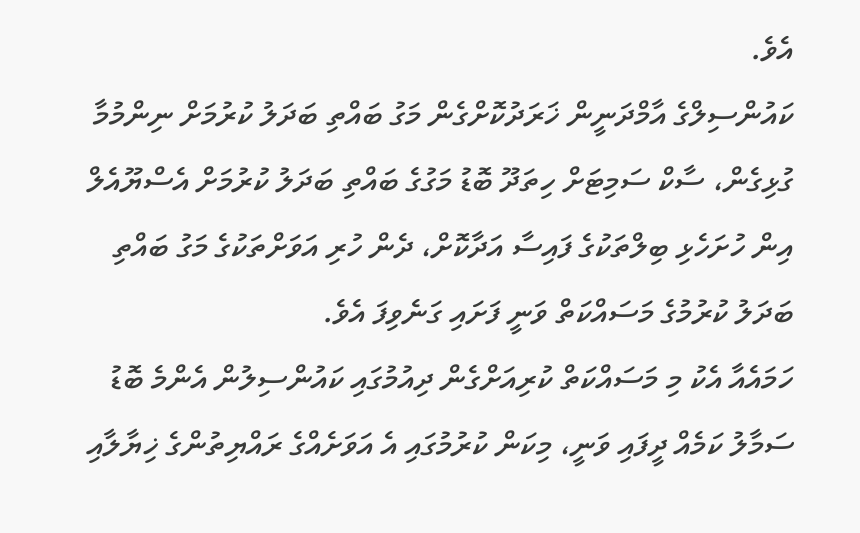އެވެ.
ކައުންސިލްގެ އާމްދަނީން ޚަރަދުކޮށްގެން މަގު ބައްތި ބަދަލު ކުރުމަށް ނިންމުމާ ގުޅިގެން، ސާކް ސަމިޓަށް ހިތަދޫ ބޮޑު މަގުގެ ބައްތި ބަދަލު ކުރުމަށް އެސްޔޫއެލް އިން ހުށަހެޅި ބިލްތަކުގެ ފައިސާ އަދާކޮށް، ދެން ހުރި އަވަށްތަކުގެ މަގު ބައްތި ބަދަލު ކުރުމުގެ މަސައްކަތް ވަނީ ފަށައި ގަނެވިފަ އެވެ.
ހަމައެއާ އެކު މި މަސައްކަތް ކުރިއަށްގެން ދިއުމުގައި ކައުންސިލުން އެންމެ ބޮޑު ސަމާލު ކަމެއް ދީފައި ވަނީ، މިކަން ކުރުމުގައި އެ އަވަށެއްގެ ރައްޔިތުންގެ ޚިޔާލާއި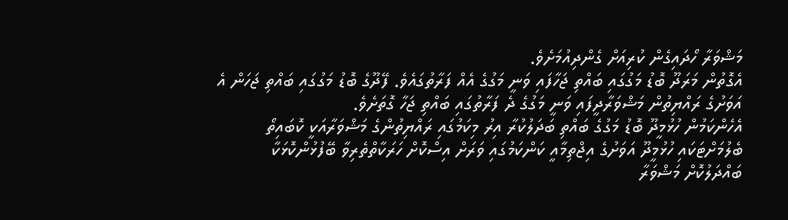މަޝްވަރާ ހޯދައިގެން ކުރިއަށް ގެންދިއުމަށެވެ.
އެގޮތުން މަރަދޫ ބޮޑު މަގުގައި ބައްތި ޖަހާފައި ވަނީ މަގުގެ އެއް ފަރާތުގައެވެ. ފޭދޫގެ ބޮޑު މަގުގައި ބައްތި ޖަހަން އެ އަވަށުގެ ރައްޔިތުން މަޝްވަރާދީފައި ވަނީ މަގުގެ ދެ ފަރާތުގައި ބައްތި ޖަހާ ގޮތަށެވެ.
އެހެންކަމުން ހުޅުމީދޫ ބޮޑު މަގުގެ ބައްތި ބަދަލުކުރާ އިރު މިކަމުގައި ރައްޔިތުންގެ މަޝްވަރާއަކީ ކޮބައިތޯ ބެލުމަށްޓަކައި ހުޅުމީދޫ އަވަށުގެ އިޖްތިމާއީ ކަންކަމުގައި ވަރަށް އިސްކޮށް ހަރަކާތްތެރިވާ ބޭފުޅުންކޮޅަކާ ބައްދަލުކޮށް މަޝްވަރާ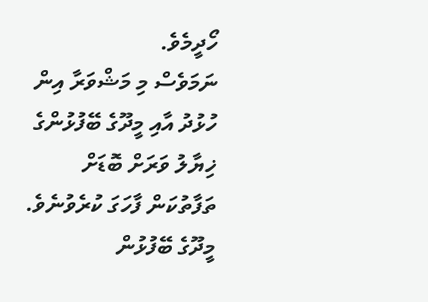ހޯދީމެވެ.
ނަމަވެސް މި މަޝްވަރާ އިން ހުޅުދު އާއި މީދޫގެ ބޭފުޅުންގެ ޚިޔާލު ވަރަށް ބޮޑަށް ތަފާތުކަން ފާހަގަ ކުރެވުނެވެ. މީދޫގެ ބޭފުޅުން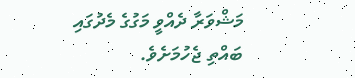މަޝްވަރާ ދެއްވީ މަގުގެ މެދުގައި ބައްތި ޖެހުމަށެވެ.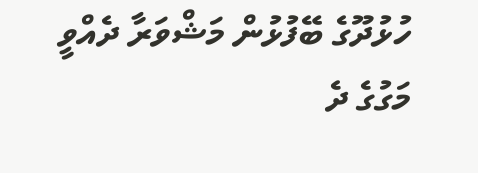ހުޅުދޫގެ ބޭފުޅުން މަޝްވަރާ ދެއްވީ މަގުގެ ދެ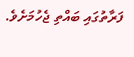ފަރާތުގައި ބައްތި ޖެހުމަށެވެ.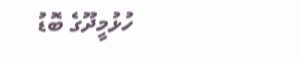ހުޅުމީދޫގެ ބޮޑު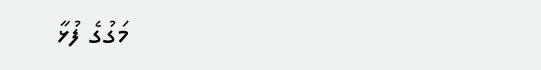މަގުގެ ފުޅާ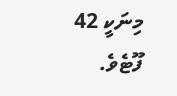މިނަކީ 42 ފޫޓެވެ.